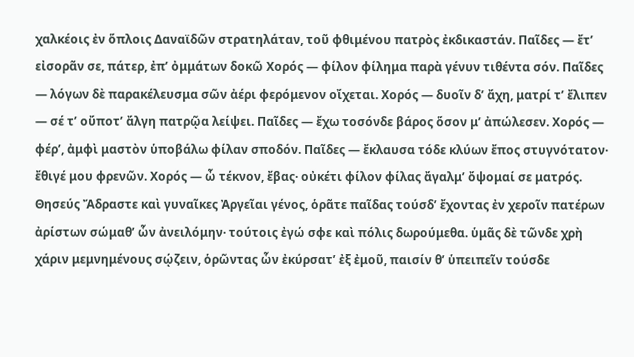χαλκέοις ἐν ὅπλοις Δαναϊδῶν στρατηλάταν, τοῦ φθιμένου πατρὸς ἐκδικαστάν. Παῖδες — ἔτʼ εἰσορᾶν σε, πάτερ, ἐπʼ ὀμμάτων δοκῶ Χορός — φίλον φίλημα παρὰ γένυν τιθέντα σόν. Παῖδες — λόγων δὲ παρακέλευσμα σῶν ἀέρι φερόμενον οἴχεται. Χορός — δυοῖν δʼ ἄχη, ματρί τʼ ἔλιπεν — σέ τʼ οὔποτʼ ἄλγη πατρῷα λείψει. Παῖδες — ἔχω τοσόνδε βάρος ὅσον μʼ ἀπώλεσεν. Χορός — φέρʼ, ἀμφὶ μαστὸν ὑποβάλω φίλαν σποδόν. Παῖδες — ἔκλαυσα τόδε κλύων ἔπος στυγνότατον· ἔθιγέ μου φρενῶν. Χορός — ὦ τέκνον, ἔβας· οὐκέτι φίλον φίλας ἄγαλμʼ ὄψομαί σε ματρός. Θησεύς Ἄδραστε καὶ γυναῖκες Ἀργεῖαι γένος, ὁρᾶτε παῖδας τούσδʼ ἔχοντας ἐν χεροῖν πατέρων ἀρίστων σώμαθʼ ὧν ἀνειλόμην· τούτοις ἐγώ σφε καὶ πόλις δωρούμεθα. ὑμᾶς δὲ τῶνδε χρὴ χάριν μεμνημένους σῴζειν, ὁρῶντας ὧν ἐκύρσατʼ ἐξ ἐμοῦ, παισίν θʼ ὑπειπεῖν τούσδε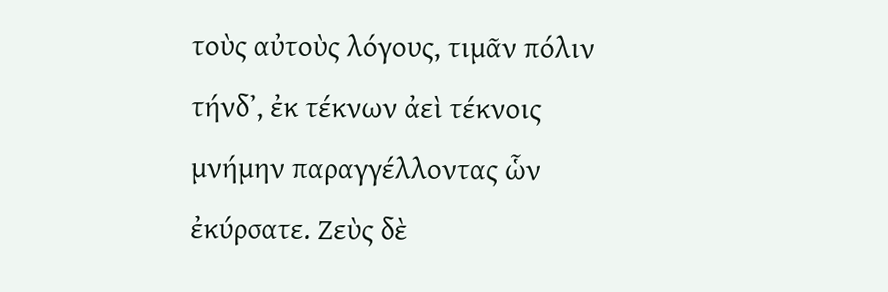τοὺς αὐτοὺς λόγους, τιμᾶν πόλιν τήνδʼ, ἐκ τέκνων ἀεὶ τέκνοις μνήμην παραγγέλλοντας ὧν ἐκύρσατε. Ζεὺς δὲ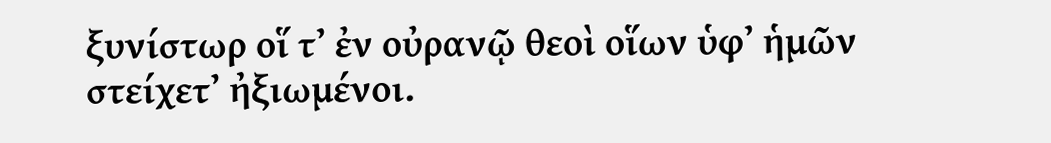ξυνίστωρ οἵ τʼ ἐν οὐρανῷ θεοὶ οἵων ὑφʼ ἡμῶν στείχετʼ ἠξιωμένοι.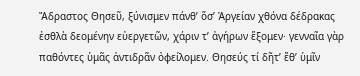Ἄδραστος Θησεῦ, ξύνισμεν πάνθʼ ὅσʼ Ἀργείαν χθόνα δέδρακας ἐσθλὰ δεομένην εὐεργετῶν, χάριν τʼ ἀγήρων ἕξομεν· γενναῖα γὰρ παθόντες ὑμᾶς ἀντιδρᾶν ὀφείλομεν. Θησεύς τί δῆτʼ ἔθʼ ὑμῖν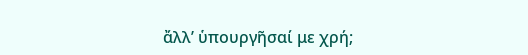ἄλλʼ ὑπουργῆσαί με χρή;